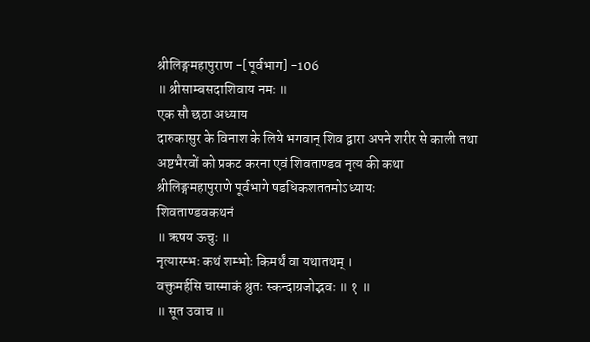श्रीलिङ्गमहापुराण -[पूर्वभाग] -106
॥ श्रीसाम्बसदाशिवाय नमः ॥
एक सौ छठा अध्याय
दारुकासुर के विनाश के लिये भगवान् शिव द्वारा अपने शरीर से काली तथा अष्टभैरवों को प्रकट करना एवं शिवताण्डव नृत्य की कथा
श्रीलिङ्गमहापुराणे पूर्वभागे षडधिकशततमोऽध्यायः
शिवताण्डवकथनं
॥ ऋषय ऊचुः ॥
नृत्यारम्भः कथं शम्भोः किमर्थं वा यथातथम् ।
वक्तुमर्हसि चास्माकं श्रुतः स्कन्दाग्रजोद्भवः ॥ १ ॥
॥ सूत उवाच ॥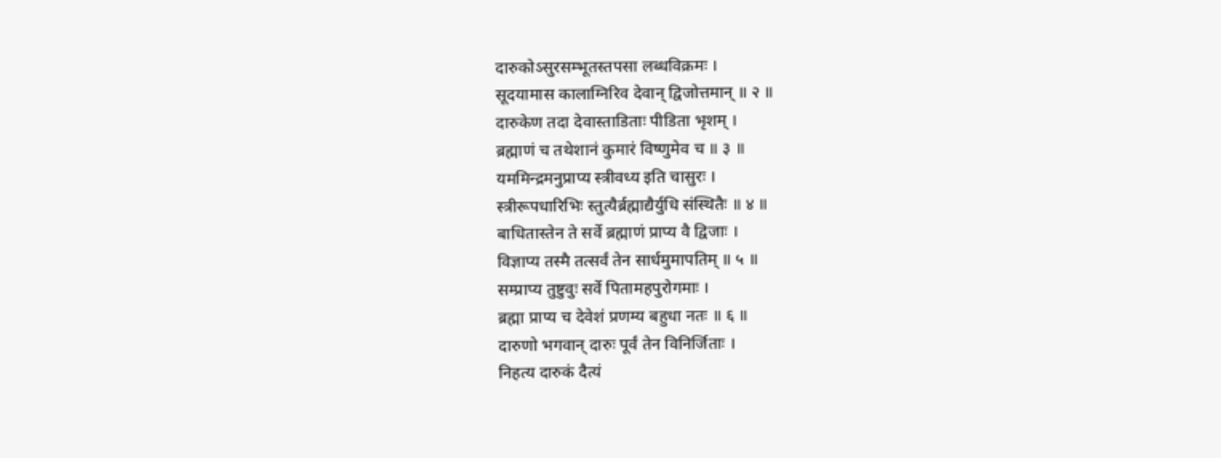दारुकोऽसुरसम्भूतस्तपसा लब्धविक्रमः ।
सूदयामास कालाग्निरिव देवान् द्विजोत्तमान् ॥ २ ॥
दारुकेण तदा देवास्ताडिताः पीडिता भृशम् ।
ब्रह्माणं च तथेशानं कुमारं विष्णुमेव च ॥ ३ ॥
यममिन्द्रमनुप्राप्य स्त्रीवध्य इति चासुरः ।
स्त्रीरूपधारिभिः स्तुत्यैर्ब्रह्माद्यैर्युधि संस्थितैः ॥ ४ ॥
बाधितास्तेन ते सर्वे ब्रह्माणं प्राप्य वै द्विजाः ।
विज्ञाप्य तस्मै तत्सर्वं तेन सार्धमुमापतिम् ॥ ५ ॥
सम्प्राप्य तुष्टुवुः सर्वे पितामहपुरोगमाः ।
ब्रह्मा प्राप्य च देवेशं प्रणम्य बहुधा नतः ॥ ६ ॥
दारुणो भगवान् दारुः पूर्वं तेन विनिर्जिताः ।
निहत्य दारुकं दैत्यं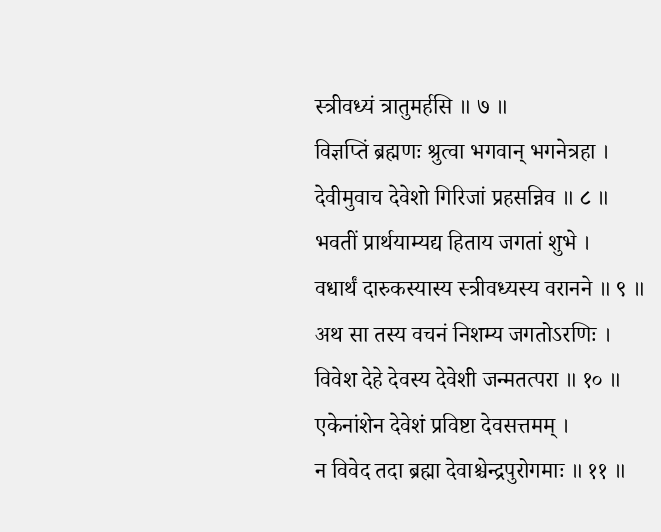स्त्रीवध्यं त्रातुमर्हसि ॥ ७ ॥
विज्ञप्तिं ब्रह्मणः श्रुत्वा भगवान् भगनेत्रहा ।
देवीमुवाच देवेशो गिरिजां प्रहसन्निव ॥ ८ ॥
भवतीं प्रार्थयाम्यद्य हिताय जगतां शुभे ।
वधार्थं दारुकस्यास्य स्त्रीवध्यस्य वरानने ॥ ९ ॥
अथ सा तस्य वचनं निशम्य जगतोऽरणिः ।
विवेश देहे देवस्य देवेशी जन्मतत्परा ॥ १० ॥
एकेनांशेन देवेशं प्रविष्टा देवसत्तमम् ।
न विवेद तदा ब्रह्मा देवाश्चेन्द्रपुरोगमाः ॥ ११ ॥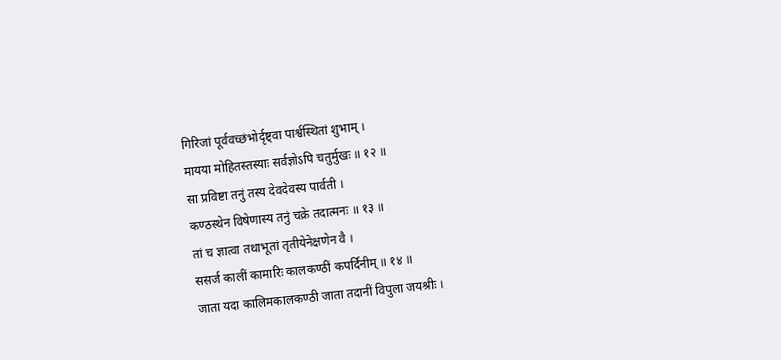गिरिजां पूर्ववच्छंभोर्दृष्ट्वा पार्श्वस्थितां शुभाम् ।
मायया मोहितस्तस्याः सर्वज्ञोऽपि चतुर्मुखः ॥ १२ ॥
सा प्रविष्टा तनुं तस्य देवदेवस्य पार्वती ।
कण्ठस्थेन विषेणास्य तनुं चक्रे तदात्मनः ॥ १३ ॥
तां च ज्ञात्वा तथाभूतां तृतीयेनेक्षणेन वै ।
ससर्ज कालीं कामारिः कालकण्ठीं कपर्दिनीम् ॥ १४ ॥
जाता यदा कालिमकालकण्ठी जाता तदानीं विपुला जयश्रीः ।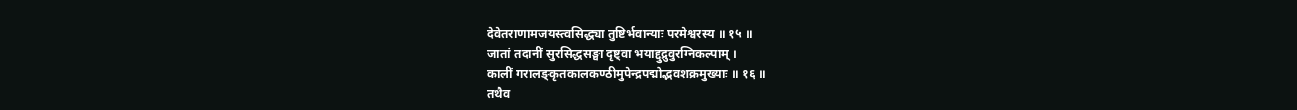देवेतराणामजयस्त्वसिद्ध्या तुष्टिर्भवान्याः परमेश्वरस्य ॥ १५ ॥
जातां तदानीं सुरसिद्धसङ्घा दृष्ट्वा भयाद्दुद्रुवुरग्निकल्पाम् ।
कालीं गरालङ्कृतकालकण्ठीमुपेन्द्रपद्मोद्भवशक्रमुख्याः ॥ १६ ॥
तथैव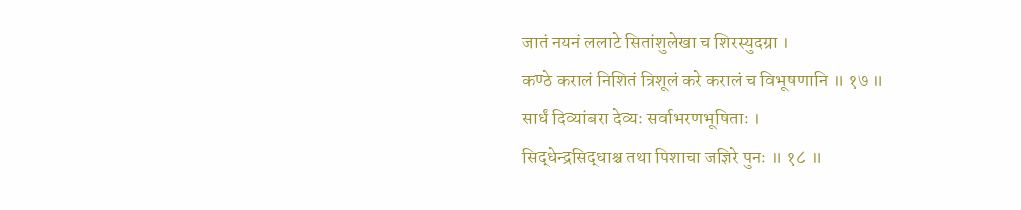जातं नयनं ललाटे सितांशुलेखा च शिरस्युदग्रा ।
कण्ठे करालं निशितं त्रिशूलं करे करालं च विभूषणानि ॥ १७ ॥
सार्धं दिव्यांबरा देव्यः सर्वाभरणभूषिताः ।
सिद्धेन्द्रसिद्धाश्च तथा पिशाचा जज्ञिरे पुनः ॥ १८ ॥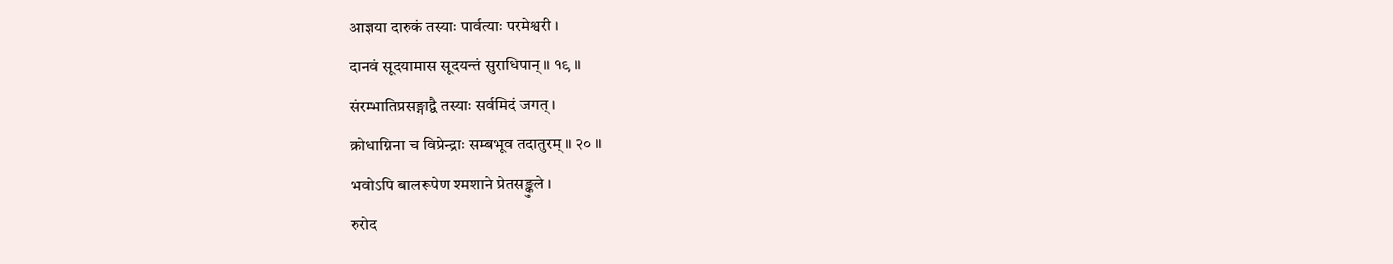आज्ञया दारुकं तस्याः पार्वत्याः परमेश्वरी ।
दानवं सूदयामास सूदयन्तं सुराधिपान् ॥ १९ ॥
संरम्भातिप्रसङ्गाद्वै तस्याः सर्वमिदं जगत् ।
क्रोधाग्निना च विप्रेन्द्राः सम्बभूव तदातुरम् ॥ २० ॥
भवोऽपि बालरूपेण श्मशाने प्रेतसङ्कुले ।
रुरोद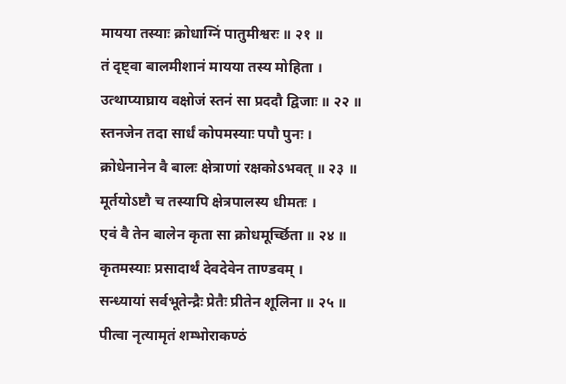मायया तस्याः क्रोधाग्निं पातुमीश्वरः ॥ २१ ॥
तं दृष्ट्वा बालमीशानं मायया तस्य मोहिता ।
उत्थाप्याघ्राय वक्षोजं स्तनं सा प्रददौ द्विजाः ॥ २२ ॥
स्तनजेन तदा सार्धं कोपमस्याः पपौ पुनः ।
क्रोधेनानेन वै बालः क्षेत्राणां रक्षकोऽभवत् ॥ २३ ॥
मूर्तयोऽष्टौ च तस्यापि क्षेत्रपालस्य धीमतः ।
एवं वै तेन बालेन कृता सा क्रोधमूर्च्छिता ॥ २४ ॥
कृतमस्याः प्रसादार्थं देवदेवेन ताण्डवम् ।
सन्ध्यायां सर्वभूतेन्द्रैः प्रेतैः प्रीतेन शूलिना ॥ २५ ॥
पीत्वा नृत्यामृतं शम्भोराकण्ठं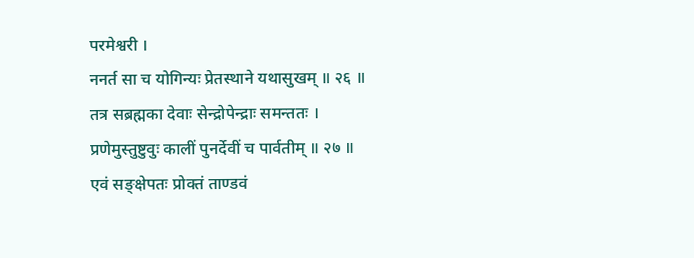परमेश्वरी ।
ननर्त सा च योगिन्यः प्रेतस्थाने यथासुखम् ॥ २६ ॥
तत्र सब्रह्मका देवाः सेन्द्रोपेन्द्राः समन्ततः ।
प्रणेमुस्तुष्टुवुः कालीं पुनर्देवीं च पार्वतीम् ॥ २७ ॥
एवं सङ्क्षेपतः प्रोक्तं ताण्डवं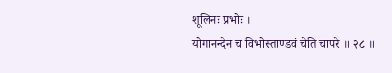शूलिनः प्रभोः ।
योगानन्देन च विभोस्ताण्डवं चेति चापरे ॥ २८ ॥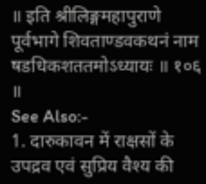॥ इति श्रीलिङ्गमहापुराणे पूर्वभागे शिवताण्डवकथनं नाम षडधिकशततमोऽध्यायः ॥ १०६ ॥
See Also:-
1. दारुकावन में राक्षसों के उपद्रव एवं सुप्रिय वैश्य की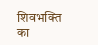शिवभक्ति का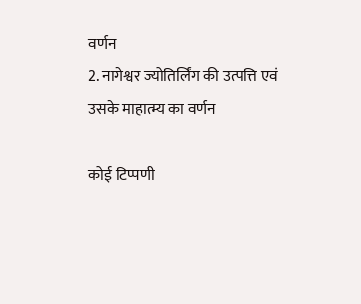वर्णन
2. नागेश्वर ज्योतिर्लिंग की उत्पत्ति एवं उसके माहात्म्य का वर्णन

कोई टिप्पणी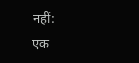नहीं:
एक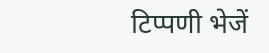टिप्पणी भेजें